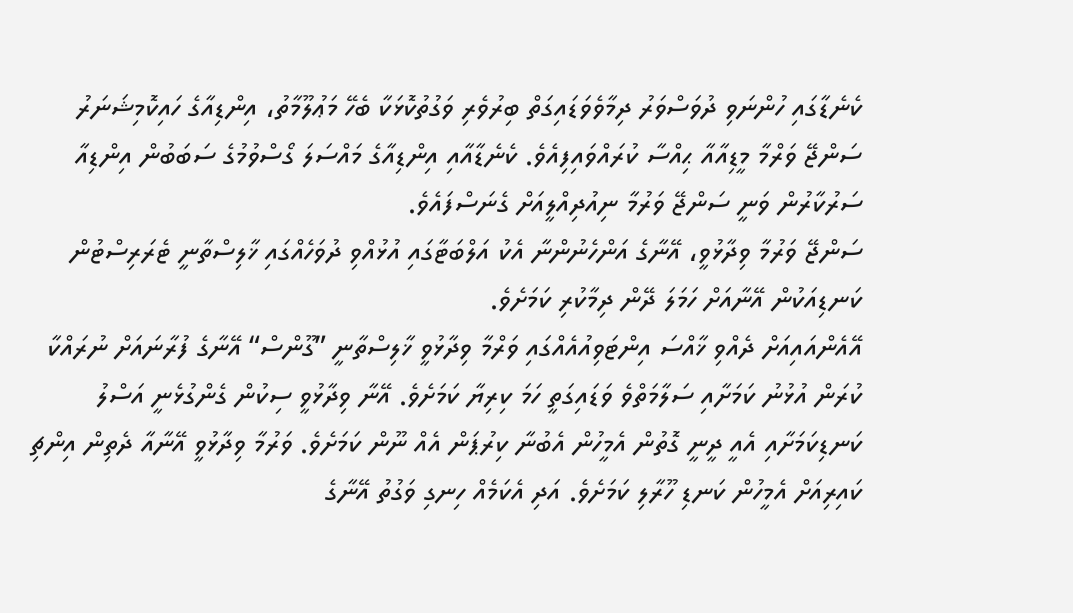ކެނެޑާގައި ހުންނަވި ދުވަސްވަރު ދިމާވެވަޑައިގަތް ބިރުވެރި ވަގުތުކޮޅަކާ ބެހޭ މަޢުލޫމާތު، އިންޑިއާގެ ހައިކޮމިޝަނަރު ސަންޖޭ ވަރްމާ މީޑިއާއާ ޙިއްސާ ކުރައްވައިފިއެވެ. ކެނެޑާއާއި އިންޑިއާގެ މައްސަލަ ގޯސްވުމުގެ ސަބަބުން އިންޑިއާ ސަރުކާރުން ވަނީ ސަންޖޭ ވަރުމާ ނިއުދިއްލީއަށް ގެނަސްފައެވެ.
ސަންޖޭ ވަރުމާ ވިދާޅުވީ، އޭނާގެ އަންހެނުންނާ އެކު އަލްބަޓާގައި އުޅުއްވި ދުވަހެއްގައި ޚާލިސްތާނީ ޓެރަރިސްޓުން ކަނޑިއަކުން އޭނާއަށް ހަމަލަ ދޭން ދިމާކުރި ކަމަށެވެ.
އޭއެންއައިއަށް ދެއްވި ޚާއްސަ އިންޓަވިއުއެއްގައި ވަރްމާ ވިދާޅުވީ ޚާލިސްތާނީ ”ގޫންސް“ އޭނާގެ ފުރާނައަށް ނުރައްކާ ކުރަން އުޅުނު ކަމަށާއި ސަލާމަތްވެ ވަޑައިގަތީ ހަމަ ކިރިޔާ ކަމަށެވެ. އޭނާ ވިދާޅުވީ ސިކުން ގެންގުޅެނީ އަސްލު ކަނޑިކަމަށާއި އެއީ ދީނީ ގޮތުން އެމީހުން އެބުނާ ކިރުޕަން އެއް ނޫން ކަމަށެވެ. ވަރުމާ ވިދާޅުވީ އޭނާއާ ދެތިން އިންޗި ކައިރިއަށް އެމީހުން ކަނޑި ހޫރާލި ކަމަށެވެ. އަދި އެކަމެއް ހިނގި ވަގުތު އޭނާގެ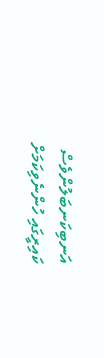އަނބިކަނބަލުންވެސް ކައިރީގައި ހުންނެވިކަމަށް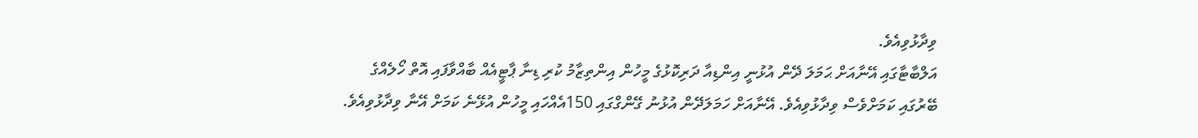ވިދާޅުވިއެވެ.
އަލްބާޓާގައި އޭނާއަށް ޙަމަލަ ދޭން އުޅުނީ އިންޑިއާ ދަރިކޮޅުގެ މީހުން އިންތިޒާމު ކުރި ޑިނާ ޕާޓީއެއް ބާއްވާފައި އޮތް ހޯލެއްގެ ބޭރުގައި ކަމަށްވެސް ވިދާޅުވިއެވެ. އޭނާއަށް ހަމަލަދޭން އުޅުނު ގޭންގްގައި 150އެއްހައި މީހުން އުޅޭނެ ކަމަށް އޭނާ ވިދާޅުވިއެވެ.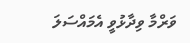ވަރްމާ ވިދާޅުވީ އެމައްސަލަ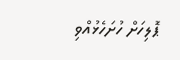ޕޮލިހަށް ހުށަހެޅުއްވި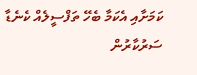ކަމަށާއި އެކަމާ ބެހޭ ތަފްސީލެއް ކެނެޑާ ސަރުކާރުން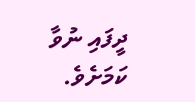ދީފައި ނުވާ ކަމަށެވެ.